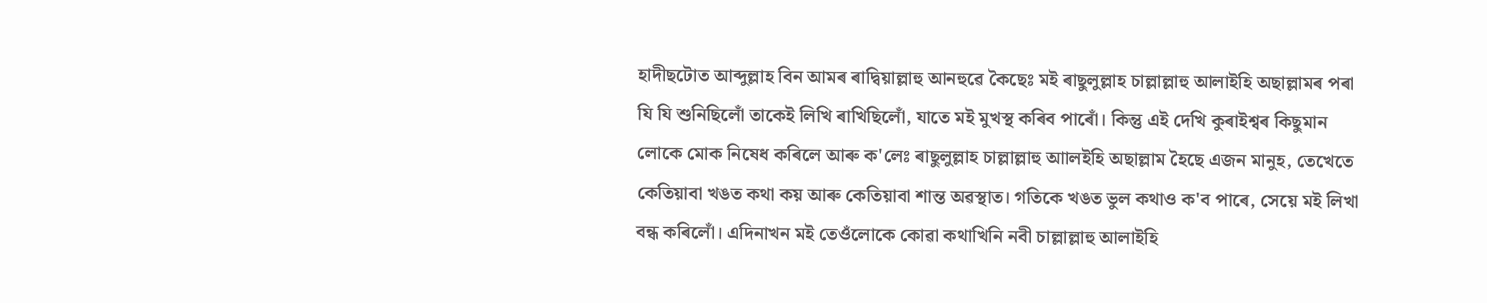হাদীছটোত আব্দুল্লাহ বিন আমৰ ৰাদ্বিয়াল্লাহু আনহুৱে কৈছেঃ মই ৰাছুলুল্লাহ চাল্লাল্লাহু আলাইহি অছাল্লামৰ পৰা যি যি শুনিছিলোঁ তাকেই লিখি ৰাখিছিলোঁ, যাতে মই মুখস্থ কৰিব পাৰোঁ। কিন্তু এই দেখি কুৰাইশ্বৰ কিছুমান লোকে মোক নিষেধ কৰিলে আৰু ক'লেঃ ৰাছুলুল্লাহ চাল্লাল্লাহু আালইহি অছাল্লাম হৈছে এজন মানুহ, তেখেতে কেতিয়াবা খঙত কথা কয় আৰু কেতিয়াবা শান্ত অৱস্থাত। গতিকে খঙত ভুল কথাও ক'ব পাৰে, সেয়ে মই লিখা বন্ধ কৰিলোঁ। এদিনাখন মই তেওঁলোকে কোৱা কথাখিনি নবী চাল্লাল্লাহু আলাইহি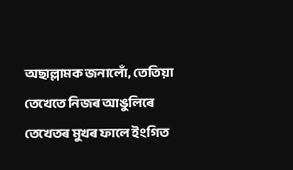অছাল্লামক জনালোঁ, তেতিয়া তেখেতে নিজৰ আঙুলিৰে তেখেতৰ মুখৰ ফালে ইংগিত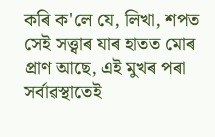কৰি ক'লে যে, লিখা, শপত সেই সত্ত্বাৰ যাৰ হাতত মোৰ প্ৰাণ আছে, এই মুখৰ পৰা সৰ্বাৱস্থাতেই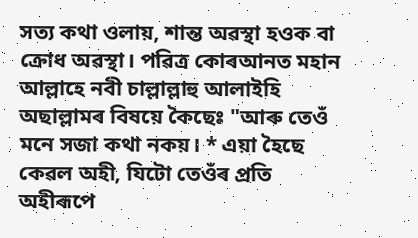সত্য কথা ওলায়, শান্ত অৱস্থা হওক বা ক্ৰোধ অৱস্থা। পৱিত্ৰ কোৰআনত মহান আল্লাহে নবী চাল্লাল্লাহু আলাইহি অছাল্লামৰ বিষয়ে কৈছেঃ "আৰু তেওঁ মনে সজা কথা নকয়। * এয়া হৈছে কেৱল অহী, যিটো তেওঁৰ প্ৰতি অহীৰূপে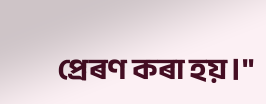প্ৰেৰণ কৰা হয়।"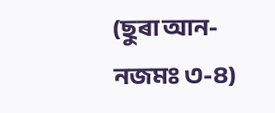(ছুৰা আন-নজমঃ ৩-৪)